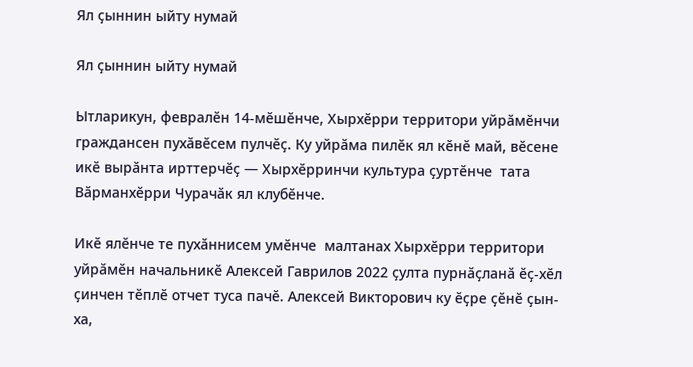Ял ҫыннин ыйту нумай

Ял ҫыннин ыйту нумай

Ытларикун, февралӗн 14-мӗшӗнче, Хырхӗрри территори уйрӑмӗнчи граждансен пухӑвӗсем пулчӗҫ. Ку уйрӑма пилӗк ял кӗнӗ май, вӗсене икӗ вырӑнта ирттерчӗҫ — Хырхӗрринчи культура ҫуртӗнче  тата Вӑрманхӗрри Чурачӑк ял клубӗнче.

Икӗ ялӗнче те пухӑннисем умӗнче  малтанах Хырхӗрри территори уйрӑмӗн начальникӗ Алексей Гаврилов 2022 ҫулта пурнӑҫланӑ ӗҫ-хӗл ҫинчен тӗплӗ отчет туса пачӗ. Алексей Викторович ку ӗҫре ҫӗнӗ ҫын-ха,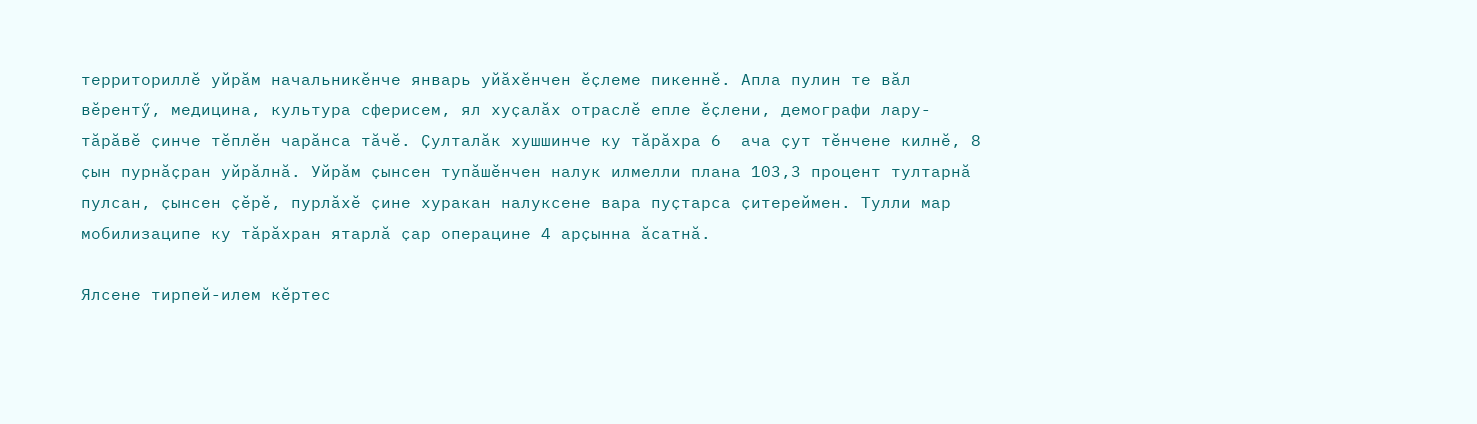территориллӗ уйрӑм начальникӗнче январь уйӑхӗнчен ӗҫлеме пикеннӗ. Апла пулин те вӑл вӗрентӳ, медицина, культура сферисем, ял хуҫалӑх отраслӗ епле ӗҫлени, демографи лару-тӑрӑвӗ ҫинче тӗплӗн чарӑнса тӑчӗ. Ҫулталӑк хушшинче ку тӑрӑхра 6  ача ҫут тӗнчене килнӗ, 8 ҫын пурнӑҫран уйрӑлнӑ. Уйрӑм ҫынсен тупӑшӗнчен налук илмелли плана 103,3 процент тултарнӑ пулсан, ҫынсен ҫӗрӗ, пурлӑхӗ ҫине хуракан налуксене вара пуҫтарса ҫитереймен. Тулли мар мобилизаципе ку тӑрӑхран ятарлӑ ҫар операцине 4 арҫынна ӑсатнӑ.

Ялсене тирпей-илем кӗртес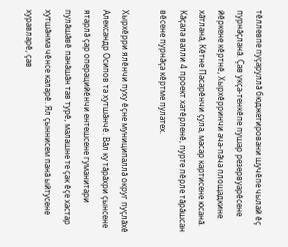тӗллевпе пуҫаруллӑ бюджетировани шучӗпе чылай ӗҫ пурнӑҫланӑ. Ҫав укҫа-тенкӗпе пушар резервуарӗсене йӗркене кӗртнӗ, Хырхӗрринчи ача-пӑча площадкине хӑтланӑ, Кӗтне Пасарӗнчи ҫула, масар картисене юсанӑ. Кӑҫала валли 4 проект хатӗрленӗ, пурте пӗрле тӑрӑшсан вӗсене пурнӑҫа кӗртме пулатех.

Хырхӗрри ялӗнчи пуху ӗҫне муниципаллӑ округ пуҫлӑхӗ Александр Осипов та хутшӑнчӗ. Вӑл ку тӑрӑхри ҫынсене ятарлӑ ҫар операцийӗнчи ентешсене гуманитари пулӑшӑвӗ панӑшӑн тав турӗ, малашне те ҫак ӗҫе хастар хутшӑнма чӗнсе каларӗ. Ял ҫыннисем панӑ ыйтусене хуравларӗ, ҫав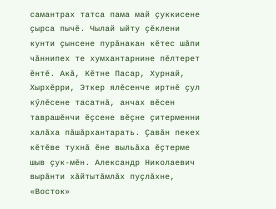самантрах татса пама май ҫуккисене ҫырса пычӗ. Чылай ыйту ҫӗклени кунти ҫынсене пурӑнакан кӗтес шӑпи чӑннипех те хумхантарнине пӗлтерет ӗнтӗ. Акӑ, Кӗтне Пасар, Хурнай, Хырхӗрри, Эткер ялӗсенче иртнӗ ҫул кӳлӗсене тасатнӑ, анчах вӗсен таврашӗнчи ӗҫсене вӗҫне ҫитерменни халӑха пӑшӑрхантарать. Ҫавӑн пекех кӗтӗве тухнӑ ӗне выльӑха ӗҫтерме шыв ҫук-мӗн. Александр Николаевич вырӑнти хӑйтытӑмлӑх пуҫлӑхне, «Восток»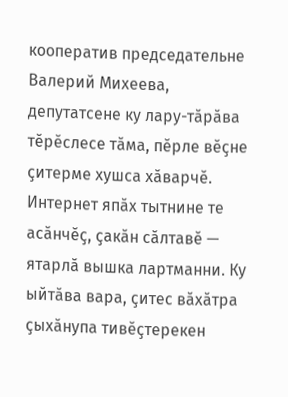кооператив председательне Валерий Михеева, депутатсене ку лару-тӑрӑва тӗрӗслесе тӑма, пӗрле вӗҫне ҫитерме хушса хӑварчӗ. Интернет япӑх тытнине те асӑнчӗҫ, ҫакӑн сӑлтавӗ — ятарлӑ вышка лартманни. Ку ыйтӑва вара, ҫитес вӑхӑтра ҫыхӑнупа тивӗҫтерекен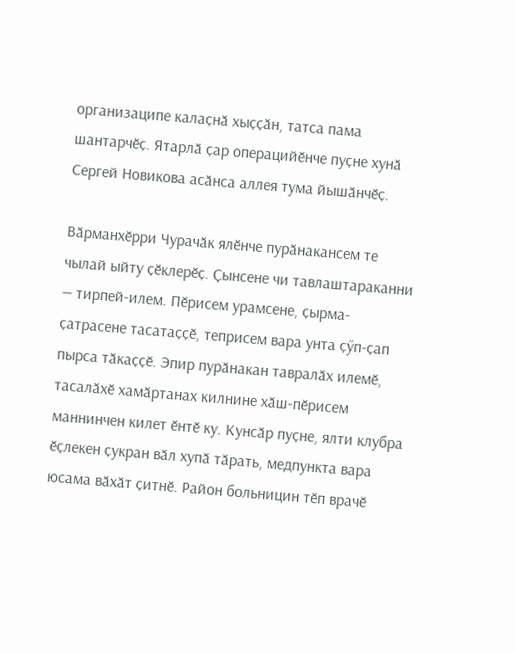организаципе калаҫнӑ хыҫҫӑн, татса пама шантарчӗҫ. Ятарлӑ ҫар операцийӗнче пуҫне хунӑ Сергей Новикова асӑнса аллея тума йышӑнчӗҫ.

Вӑрманхӗрри Чурачӑк ялӗнче пурӑнакансем те чылай ыйту ҫӗклерӗҫ. Ҫынсене чи тавлаштараканни — тирпей-илем. Пӗрисем урамсене, ҫырма-ҫатрасене тасатаҫҫӗ, теприсем вара унта ҫӳп-ҫап пырса тӑкаҫҫӗ. Эпир пурӑнакан тавралӑх илемӗ, тасалӑхӗ хамӑртанах килнине хӑш-пӗрисем маннинчен килет ӗнтӗ ку. Кунсӑр пуҫне, ялти клубра ӗҫлекен ҫукран вӑл хупӑ тӑрать, медпункта вара юсама вӑхӑт ҫитнӗ. Район больницин тӗп врачӗ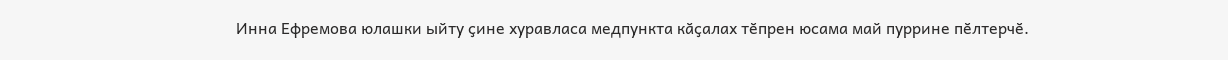Инна Ефремова юлашки ыйту ҫине хуравласа медпункта кӑҫалах тӗпрен юсама май пуррине пӗлтерчӗ.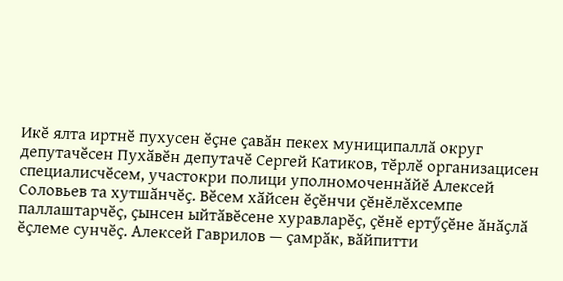Икӗ ялта иртнӗ пухусен ӗҫне ҫавӑн пекех муниципаллӑ округ депутачӗсен Пухӑвӗн депутачӗ Сергей Катиков, тӗрлӗ организацисен специалисчӗсем, участокри полици уполномоченнӑйӗ Алексей Соловьев та хутшӑнчӗҫ. Вӗсем хӑйсен ӗҫӗнчи ҫӗнӗлӗхсемпе паллаштарчӗҫ, ҫынсен ыйтӑвӗсене хуравларӗҫ, ҫӗнӗ ертӳҫӗне ӑнӑҫлӑ ӗҫлеме сунчӗҫ. Алексей Гаврилов — ҫамрӑк, вӑйпитти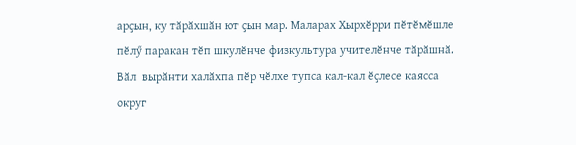арҫын, ку тӑрӑхшӑн ют ҫын мар. Маларах Хырхӗрри пӗтӗмӗшле пӗлӳ паракан тӗп шкулӗнче физкультура учителӗнче тӑрӑшнӑ. Вӑл  вырӑнти халӑхпа пӗр чӗлхе тупса кал-кал ӗҫлесе каясса округ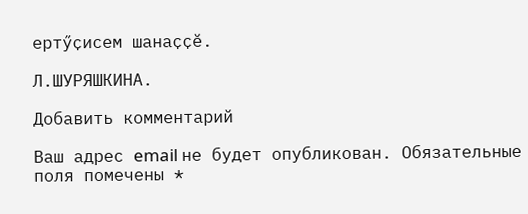ертӳҫисем шанаҫҫӗ.

Л.ШУРЯШКИНА.

Добавить комментарий

Ваш адрес email не будет опубликован. Обязательные поля помечены *